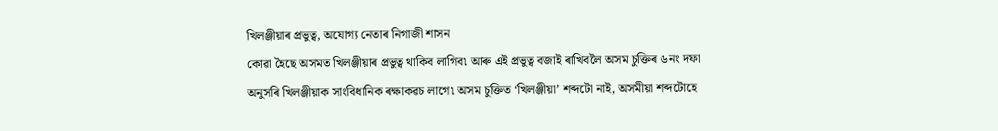খিলঞ্জীয়াৰ প্ৰভুত্ব, অযোগ্য নেতাৰ নিগাজী শাসন
কোৱা হৈছে অসমত খিলঞ্জীয়াৰ প্ৰভুত্ব থাকিব লাগিব৷ আৰু এই প্ৰভুত্ব বজাই ৰাখিবলৈ অসম চুক্তিৰ ৬নং দফা অনুসৰি খিলঞ্জীয়াক সাংবিধানিক ৰক্ষাকৱচ লাগে৷ অসম চুক্তিত ‘খিলঞ্জীয়া’ শব্দটো নাই, অসমীয়া শব্দটোহে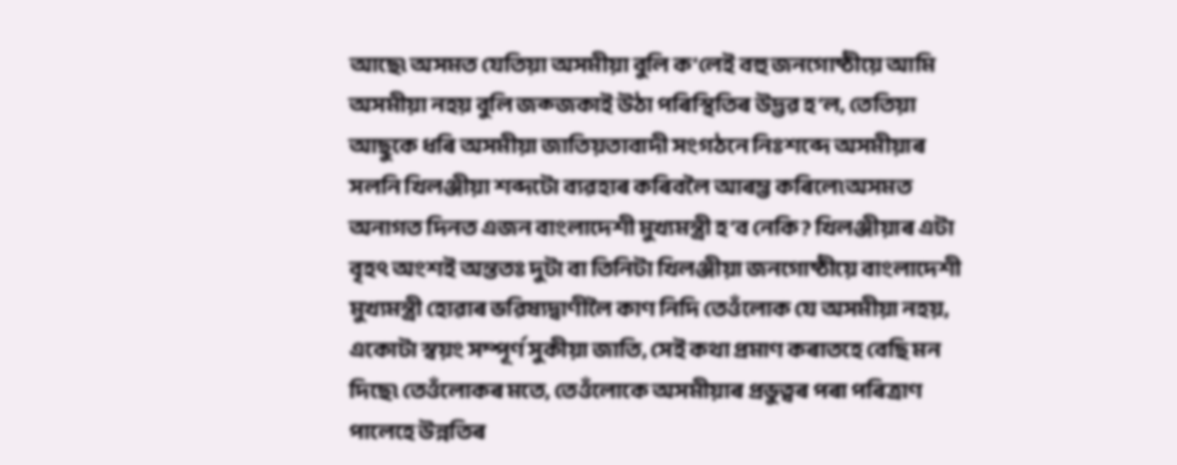আছে৷ অসমত যেতিয়া অসমীয়া বুলি ক’লেই বহু জনগোষ্ঠীয়ে আমি অসমীয়া নহয় বুলি জক্জকাই উঠা পৰিস্থিতিৰ উদ্ভৱ হ’ল, তেতিয়া আছুকে ধৰি অসমীয়া জাতিয়তাবাদী সংগঠনে নিঃশব্দে অসমীয়াৰ সলনি খিলঞ্জীয়া শব্দটো ব্যৱহাৰ কৰিবলৈ আৰম্ভ কৰিলে৷অসমত অনাগত দিনত এজন বাংলাদেশী মুখ্যমন্ত্ৰী হ’ব নেকি? খিলঞ্জীয়াৰ এটা বৃহৎ অংশই অন্ততঃ দুটা বা তিনিটা খিলঞ্জীয়া জনগোষ্ঠীয়ে বাংলাদেশী মুখ্যমন্ত্ৰী হোৱাৰ ভৱিষ্যদ্বাণীলৈ কাণ নিদি তেওঁলোক যে অসমীয়া নহয়, একোটা স্বয়ং সম্পূৰ্ণ সুকীয়া জাতি, সেই কথা প্ৰমাণ কৰাতহে বেছি মন দিছে৷ তেওঁলোকৰ মতে, তেওঁলোকে অসমীয়াৰ প্ৰভুত্বৰ পৰা পৰিত্ৰাণ পালেহে উন্নতিৰ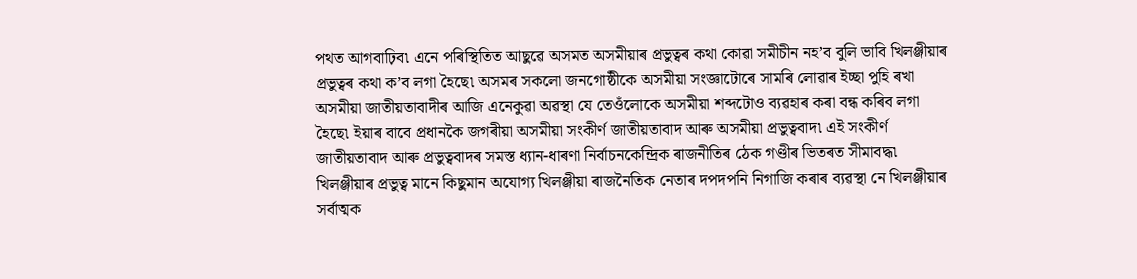পথত আগবাঢ়িব৷ এনে পৰিস্থিতিত আছুৱে অসমত অসমীয়াৰ প্ৰভুত্বৰ কথা কোৱা সমীচীন নহ’ব বুলি ভাবি খিলঞ্জীয়াৰ প্ৰভুত্বৰ কথা ক’ব লগা হৈছে৷ অসমৰ সকলো জনগোষ্ঠীকে অসমীয়া সংজ্ঞাটোৰে সামৰি লোৱাৰ ইচ্ছা পুহি ৰখা অসমীয়া জাতীয়তাবাদীৰ আজি এনেকুৱা অৱস্থা যে তেওঁলোকে অসমীয়া শব্দটোও ব্যৱহাৰ কৰা বন্ধ কৰিব লগা হৈছে৷ ইয়াৰ বাবে প্ৰধানকৈ জগৰীয়া অসমীয়া সংকীৰ্ণ জাতীয়তাবাদ আৰু অসমীয়া প্ৰভুত্ববাদ৷ এই সংকীৰ্ণ জাতীয়তাবাদ আৰু প্ৰভুত্ববাদৰ সমস্ত ধ্যান-ধাৰণা নিৰ্বাচনকেন্দ্ৰিক ৰাজনীতিৰ ঠেক গণ্ডীৰ ভিতৰত সীমাবদ্ধ৷ খিলঞ্জীয়াৰ প্ৰভুত্ব মানে কিছুমান অযোগ্য খিলঞ্জীয়া ৰাজনৈতিক নেতাৰ দপদপনি নিগাজি কৰাৰ ব্যৱস্থা নে খিলঞ্জীয়াৰ সৰ্বাত্মক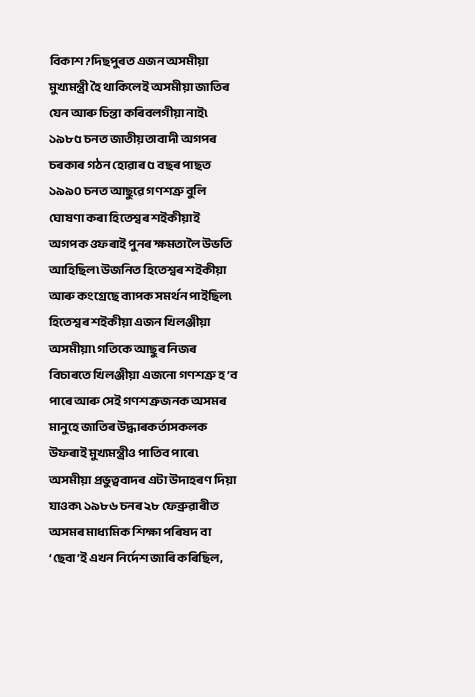বিকাশ?দিছপুৰত এজন অসমীয়া মুখ্যমন্ত্ৰী হৈ থাকিলেই অসমীয়া জাতিৰ যেন আৰু চিন্তা কৰিবলগীয়া নাই৷
১৯৮৫ চনত জাতীয়তাবাদী অগপৰ চৰকাৰ গঠন হোৱাৰ ৫ বছৰ পাছত ১৯৯০ চনত আছুৱে গণশত্ৰু বুলি ঘোষণা কৰা হিতেশ্বৰ শইকীয়াই অগপক ওফৰাই পুনৰ ক্ষমতালৈ উভতি আহিছিল৷ উজনিত হিতেশ্বৰ শইকীয়া আৰু কংগ্ৰেছে ব্যাপক সমৰ্থন পাইছিল৷ হিতেশ্বৰ শইকীয়া এজন খিলঞ্জীয়া অসমীয়া৷ গতিকে আছুৰ নিজৰ বিচাৰতে খিলঞ্জীয়া এজনো গণশত্ৰু হ’ব পাৰে আৰু সেই গণশত্ৰুজনক অসমৰ মানুহে জাতিৰ উদ্ধাৰকৰ্তাসকলক উফৰাই মুখ্যমন্ত্ৰীও পাতিব পাৰে৷ অসমীয়া প্ৰভুত্ববাদৰ এটা উদাহৰণ দিয়া যাওক৷ ১৯৮৬ চনৰ ২৮ ফেব্ৰুৱাৰীত অসমৰ মাধ্যমিক শিক্ষা পৰিষদ বা ‘ছেবা’ই এখন নিৰ্দেশ জাৰি কৰিছিল,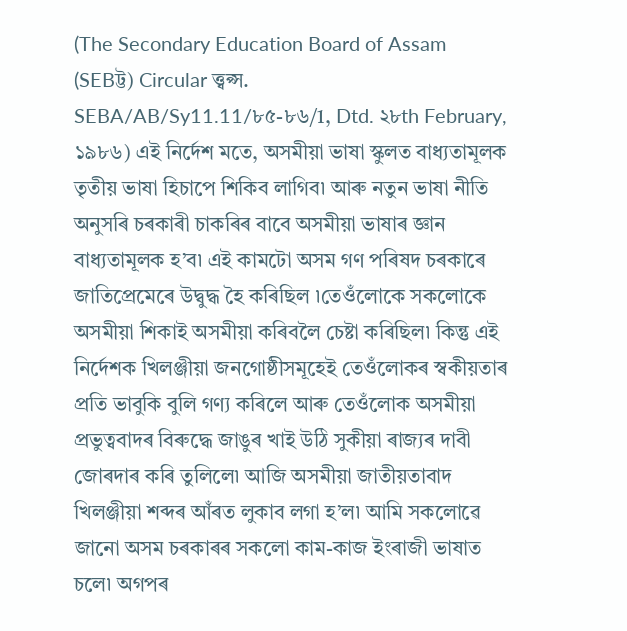(The Secondary Education Board of Assam (SEBট্ট) Circular ত্ত্বপ্স. SEBA/AB/Sy11.11/৮৫-৮৬/1, Dtd. ২৮th February, ১৯৮৬) এই নিৰ্দেশ মতে, অসমীয়া ভাষা স্কুলত বাধ্যতামূলক তৃতীয় ভাষা হিচাপে শিকিব লাগিব৷ আৰু নতুন ভাষা নীতি অনুসৰি চৰকাৰী চাকৰিৰ বাবে অসমীয়া ভাষাৰ জ্ঞান বাধ্যতামূলক হ’ব৷ এই কামটো অসম গণ পৰিষদ চৰকাৰে জাতিপ্ৰেমেৰে উদ্বুদ্ধ হৈ কৰিছিল ৷তেওঁলোকে সকলোকে অসমীয়া শিকাই অসমীয়া কৰিবলৈ চেষ্টা কৰিছিল৷ কিন্তু এই নিৰ্দেশক খিলঞ্জীয়া জনগোষ্ঠীসমূহেই তেওঁলোকৰ স্বকীয়তাৰ প্ৰতি ভাবুকি বুলি গণ্য কৰিলে আৰু তেওঁলোক অসমীয়া প্ৰভুত্ববাদৰ বিৰুদ্ধে জাঙুৰ খাই উঠি সুকীয়া ৰাজ্যৰ দাবী জোৰদাৰ কৰি তুলিলে৷ আজি অসমীয়া জাতীয়তাবাদ খিলঞ্জীয়া শব্দৰ আঁৰত লুকাব লগা হ’ল৷ আমি সকলোৱে জানো অসম চৰকাৰৰ সকলো কাম-কাজ ইংৰাজী ভাষাত চলে৷ অগপৰ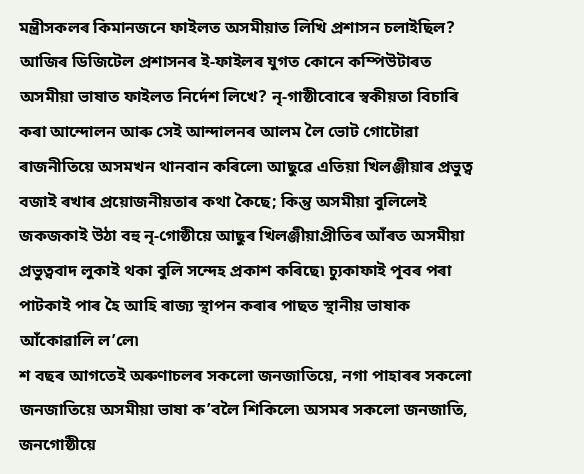মন্ত্ৰীসকলৰ কিমানজনে ফাইলত অসমীয়াত লিখি প্ৰশাসন চলাইছিল? আজিৰ ডিজিটেল প্ৰশাসনৰ ই-ফাইলৰ যুগত কোনে কম্পিউটাৰত অসমীয়া ভাষাত ফাইলত নিৰ্দেশ লিখে? নৃ-গাষ্ঠীবোৰে স্বকীয়তা বিচাৰি কৰা আন্দোলন আৰু সেই আন্দালনৰ আলম লৈ ভোট গোটোৱা ৰাজনীতিয়ে অসমখন থানবান কৰিলে৷ আছুৱে এতিয়া খিলঞ্জীয়াৰ প্ৰভুত্ব বজাই ৰখাৰ প্ৰয়োজনীয়তাৰ কথা কৈছে; কিন্তু অসমীয়া বুলিলেই জকজকাই উঠা বহু নৃ-গোষ্ঠীয়ে আছুৰ খিলঞ্জীয়াপ্ৰীতিৰ আঁৰত অসমীয়া প্ৰভুত্ববাদ লুকাই থকা বুলি সন্দেহ প্ৰকাশ কৰিছে৷ চ্যুকাফাই পূবৰ পৰা পাটকাই পাৰ হৈ আহি ৰাজ্য স্থাপন কৰাৰ পাছত স্থানীয় ভাষাক আঁকোৱালি ল’লে৷
শ বছৰ আগতেই অৰুণাচলৰ সকলো জনজাতিয়ে, নগা পাহাৰৰ সকলো জনজাতিয়ে অসমীয়া ভাষা ক’বলৈ শিকিলে৷ অসমৰ সকলো জনজাতি, জনগোষ্ঠীয়ে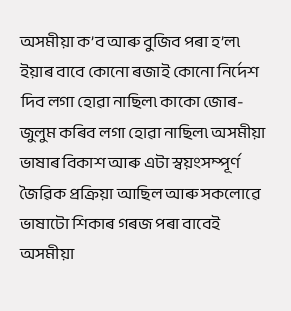অসমীয়া ক’ব আৰু বুজিব পৰা হ’ল৷ ইয়াৰ বাবে কোনো ৰজাই কোনো নিৰ্দেশ দিব লগা হোৱা নাছিল৷ কাকো জোৰ-জুলুম কৰিব লগা হোৱা নাছিল৷ অসমীয়া ভাষাৰ বিকাশ আৰু এটা স্বয়ংসম্পূৰ্ণ জৈৱিক প্ৰক্ৰিয়া আছিল আৰু সকলোৱে ভাষাটো শিকাৰ গৰজ পৰা বাবেই অসমীয়া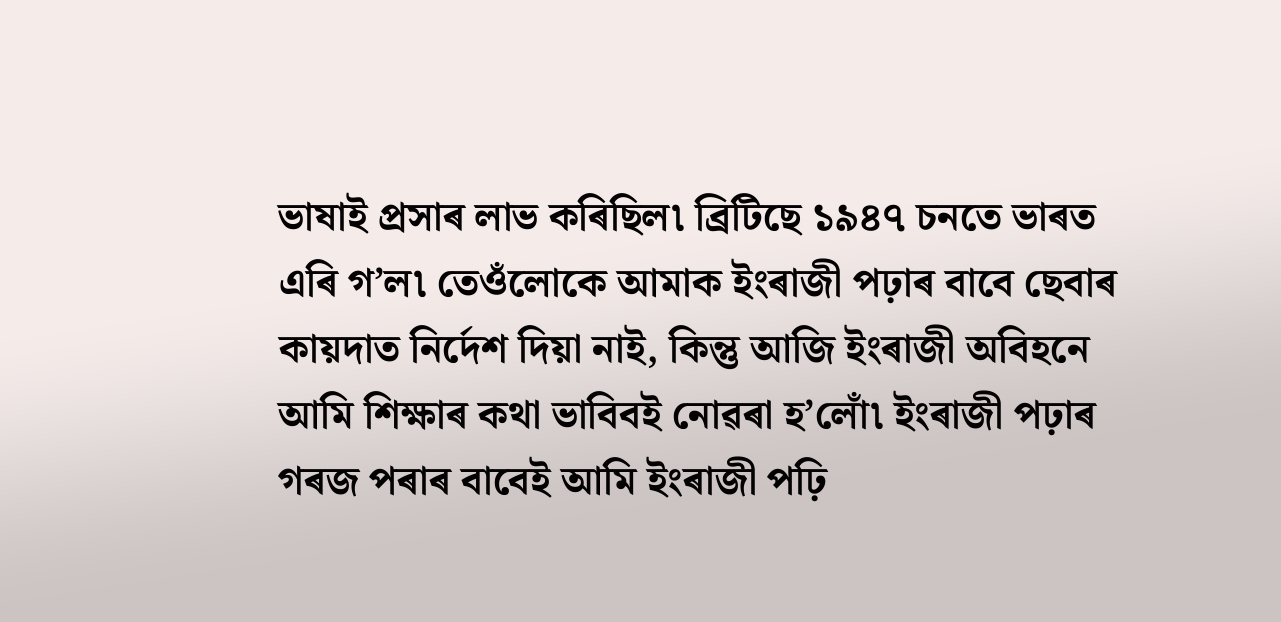ভাষাই প্ৰসাৰ লাভ কৰিছিল৷ ব্ৰিটিছে ১৯৪৭ চনতে ভাৰত এৰি গ’ল৷ তেওঁলোকে আমাক ইংৰাজী পঢ়াৰ বাবে ছেবাৰ কায়দাত নিৰ্দেশ দিয়া নাই, কিন্তু আজি ইংৰাজী অবিহনে আমি শিক্ষাৰ কথা ভাবিবই নোৱৰা হ’লোঁ৷ ইংৰাজী পঢ়াৰ গৰজ পৰাৰ বাবেই আমি ইংৰাজী পঢ়ি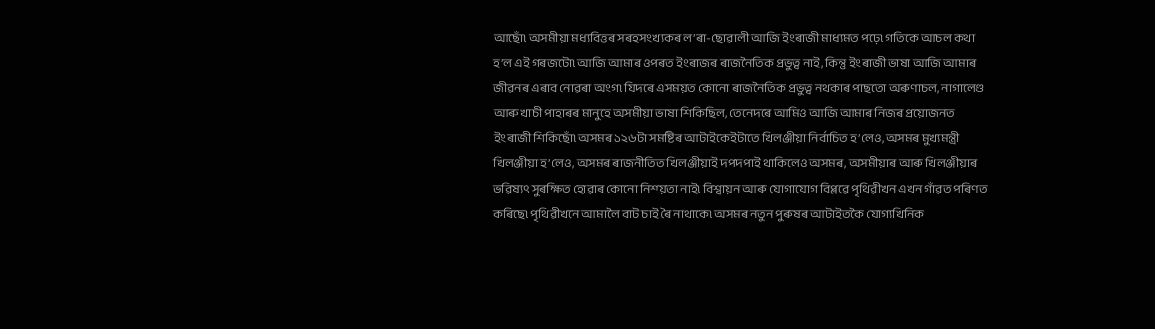আছোঁ৷ অসমীয়া মধ্যবিত্তৰ সৰহসংখ্যকৰ ল’ৰা-ছোৱালী আজি ইংৰাজী মাধ্যমত পঢ়ে৷ গতিকে আচল কথা হ’ল এই গৰজটো৷ আজি আমাৰ ওপৰত ইংৰাজৰ ৰাজনৈতিক প্ৰভুত্ব নাই, কিন্তু ইংৰাজী ভাষা আজি আমাৰ জীৱনৰ এৰাব নোৱৰা অংগ৷ যিদৰে এসময়ত কোনো ৰাজনৈতিক প্ৰভুত্ব নথকাৰ পাছতো অৰুণাচল, নাগালেণ্ড আৰু খাচী পাহাৰৰ মানুহে অসমীয়া ভাষা শিকিছিল, তেনেদৰে আমিও আজি আমাৰ নিজৰ প্ৰয়োজনত ইংৰাজী শিকিছোঁ৷ অসমৰ ১২৬টা সমষ্টিৰ আটাইকেইটাতে খিলঞ্জীয়া নিৰ্বাচিত হ’লেও, অসমৰ মুখ্যমন্ত্ৰী খিলঞ্জীয়া হ’লেও, অসমৰ ৰাজনীতিত খিলঞ্জীয়াই দপদপাই থাকিলেও অসমৰ, অসমীয়াৰ আৰু খিলঞ্জীয়াৰ ভৱিষ্যৎ সুৰক্ষিত হোৱাৰ কোনো নিশ্য়তা নাই৷ বিশ্বায়ন আৰু যোগাযোগ বিপ্লৱে পৃথিৱীখন এখন গাঁৱত পৰিণত কৰিছে৷ পৃথিৱীখনে আমালৈ বাট চাই ৰৈ নাথাকে৷ অসমৰ নতুন পুৰুষৰ আটাইতকৈ যোগ্যখিনিক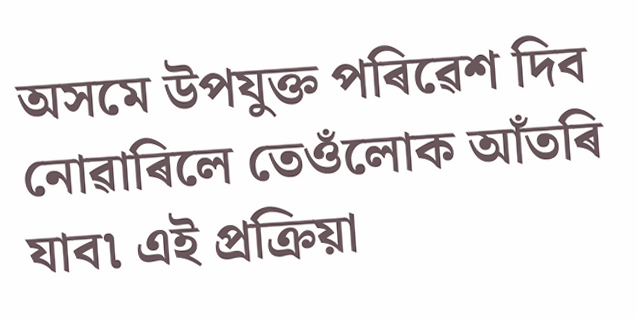অসমে উপযুক্ত পৰিৱেশ দিব নোৱাৰিলে তেওঁলোক আঁতৰি যাব৷ এই প্ৰক্ৰিয়া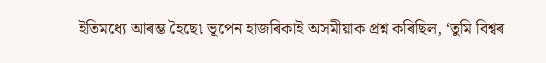ইতিমধ্যে আৰম্ভ হৈছে৷ ভূপেন হাজৰিকাই অসমীয়াক প্ৰশ্ন কৰিছিল, ‘তুমি বিশ্বৰ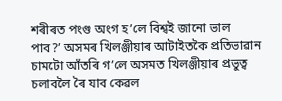শৰীৰত পংগু অংগ হ’লে বিশ্বই জানো ভাল পাব?’ অসমৰ খিলঞ্জীয়াৰ আটাইতকৈ প্ৰতিভাৱান চামটো আঁতৰি গ’লে অসমত খিলঞ্জীয়াৰ প্ৰভুত্ব চলাবলৈ ৰৈ যাব কেৱল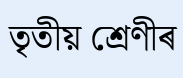তৃতীয় শ্ৰেণীৰ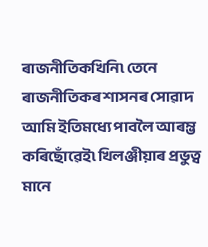ৰাজনীতিকখিনি৷ তেনে ৰাজনীতিকৰ শাসনৰ সোৱাদ আমি ইতিমধ্যে পাবলৈ আৰম্ভ কৰিছোঁৱেই৷ খিলঞ্জীয়াৰ প্ৰভুত্ব মানে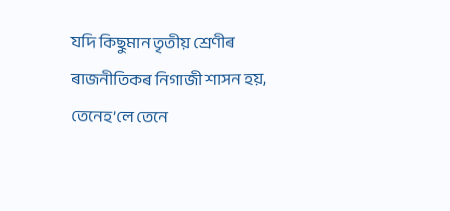যদি কিছুমান তৃতীয় শ্ৰেণীৰ ৰাজনীতিকৰ নিগাজী শাসন হয়, তেনেহ’লে তেনে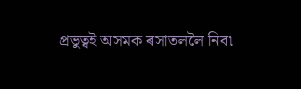প্ৰভুত্বই অসমক ৰসাতললৈ নিব৷